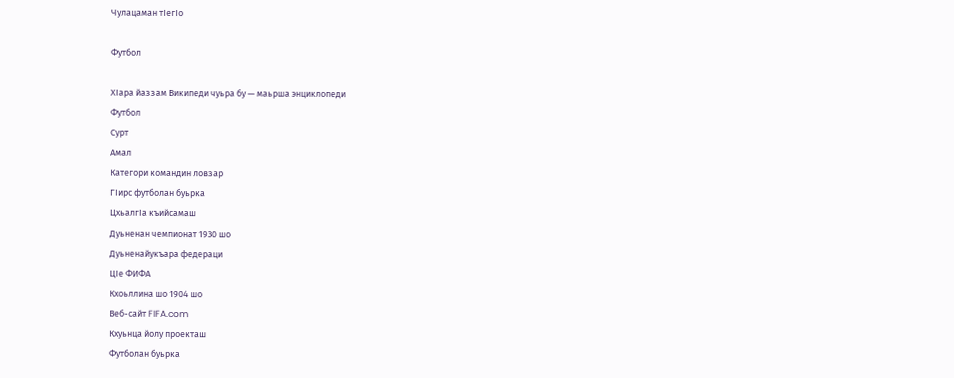Чулацаман тӀегӀо

Футбол

ХӀара йаззам Википеди чуьра бу — маьрша энциклопеди
Футбол
Сурт
Амал
Категори командин ловзар
ГӀирс футболан буьрка
ЦхьалгӀа къийсамаш
Дуьненан чемпионат 1930 шо
Дуьненайукъара федераци
ЦӀе ФИФА
Кхоьллина шо 1904 шо
Веб-сайт FIFA.com
Кхуьнца йолу проекташ
Футболан буьрка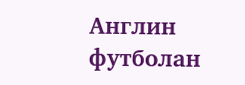Англин футболан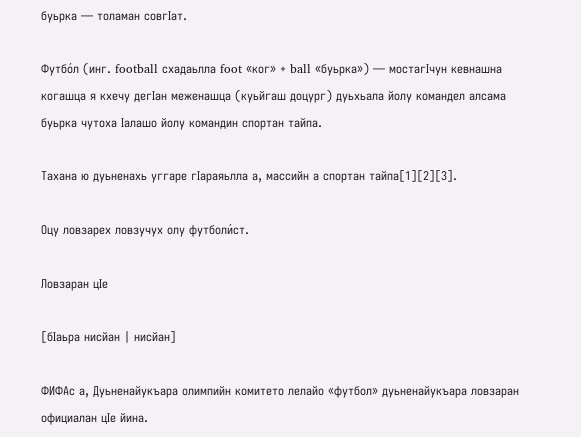буьрка — толаман совгӀат.

Футбо́л (инг. football схадаьлла foot «ког» + ball «буьрка») — мостагӀчун кевнашна когашца я кхечу дегӀан меженашца (куьйгаш доцург) дуьхьала йолу командел алсама буьрка чутоха Ӏалашо йолу командин спортан тайпа.

Тахана ю дуьненахь уггаре гӀараяьлла а, массийн а спортан тайпа[1][2][3].

Оцу ловзарех ловзучух олу футболи́ст.

Ловзаран цӀе

[бӀаьра нисйан | нисйан]

ФИФАс а, Дуьненайукъара олимпийн комитето лелайо «футбол» дуьненайукъара ловзаран официалан цӀе йина.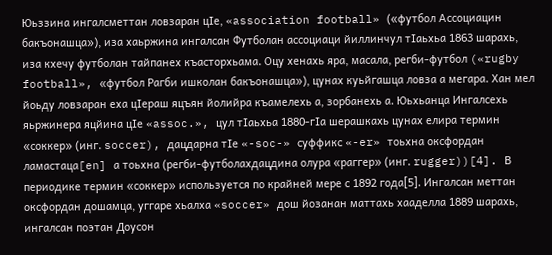Юьззина ингалсметтан ловзаран цӀе, «association football» («футбол Ассоциацин бакъонашца»), иза хаьржина ингалсан Футболан ассоциаци йиллинчул тӀаьхьа 1863 шарахь, иза кхечу футболан тайпанех къасторхьама. Оцу хенахь яра, масала, регби-футбол («rugby football», «футбол Рагби ишколан бакъонашца»), цунах куьйгашца ловза а мегара. Хан мел йоьду ловзаран еха цӀераш яцъян йолийра къамелехь а, зорбанехь а. Юьхьанца Ингалсехь яьржинера яцйина цӀе «assoc.», цул тӀаьхьа 1880-гӀа шерашкахь цунах елира термин «соккер» (инг. soccer), дацдарна тӀе «-soc-» суффикс «-er» тоьхна оксфордан ламастаца[en] а тоьхна (регби-футболахдацдина олура «раггер» (инг. rugger))[4]. В периодике термин «соккер» используется по крайней мере с 1892 года[5]. Ингалсан меттан оксфордан дошамца, уггаре хьалха «soccer» дош йозанан маттахь хааделла 1889 шарахь, ингалсан поэтан Доусон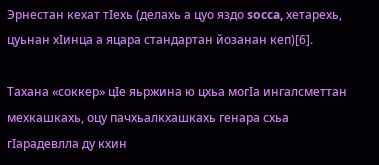Эрнестан кехат тӀехь (делахь а цуо яздо socca, хетарехь, цуьнан хӀинца а яцара стандартан йозанан кеп)[6].

Тахана «соккер» цӀе яьржина ю цхьа могӀа ингалсметтан мехкашкахь, оцу пачхьалкхашкахь генара схьа гӀарадевлла ду кхин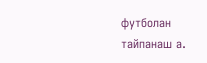футболан тайпанаш а.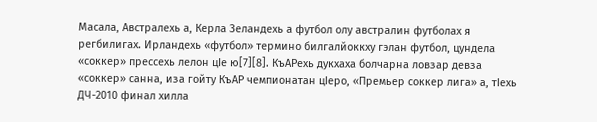Масала, Австралехь а, Керла Зеландехь а футбол олу австралин футболах я регбилигах. Ирландехь «футбол» термино билгалйоккху гэлан футбол, цундела «соккер» прессехь лелон цӀе ю[7][8]. КъАРехь дукхаха болчарна ловзар девза «соккер» санна, иза гойту КъАР чемпионатан цӀеро, «Премьер соккер лига» а, тӀехь ДЧ-2010 финал хилла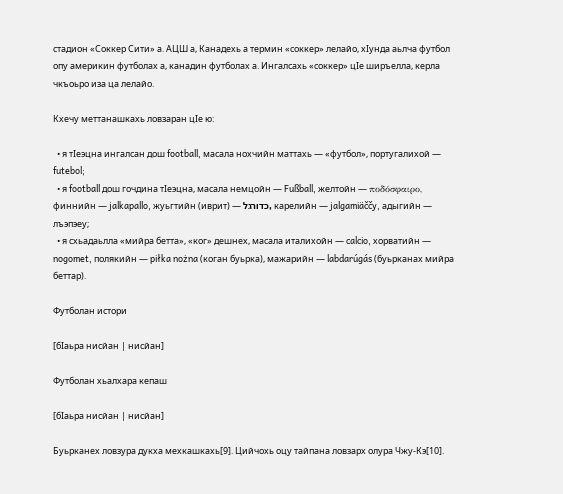стадион «Соккер Сити» а. АЦШ а, Канадехь а термин «соккер» лелайо, хӀунда аьлча футбол опу америкин футболах а, канадин футболах а. Ингалсахь «соккер» цӀе ширъелла, керла чкъоьро иза ца лелайо.

Кхечу меттанашкахь ловзаран цӀе ю:

  • я тӀеэцна ингалсан дош football, масала нохчийн маттахь — «футбол», португалихой — futebol;
  • я football дош гочдина тӀеэцна, масала немцойн — Fußball, желтойн — ποδόσφαιρο, финнийн — jalkapallo, жуьгтийн (иврит) — כדורגל, карелийн — jalgamiäččy, адыгийн — лъэпэеу;
  • я схьадаьлла «мийра бетта», «ког» дешнех, масала италихойн — calcio, хорватийн — nogomet, полякийн — piłka nożna (коган буьрка), мажарийн — labdarúgás (буьрканах мийра беттар).

Футболан истори

[бӀаьра нисйан | нисйан]

Футболан хьалхара кепаш

[бӀаьра нисйан | нисйан]

Буьрканех ловзура дукха мехкашкахь[9]. Цийчохь оцу тайпана ловзарх олура Чжу-Кэ[10].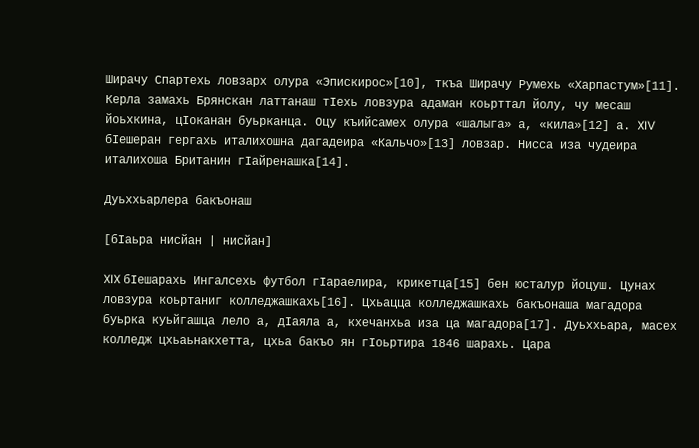Ширачу Спартехь ловзарх олура «Эпискирос»[10], ткъа Ширачу Румехь «Харпастум»[11]. Керла замахь Брянскан латтанаш тӀехь ловзура адаман коьрттал йолу, чу месаш йоьхкина, цӀоканан буьрканца. Оцу къийсамех олура «шалыга» а, «кила»[12] а. XIV бӀешеран гергахь италихошна дагадеира «Кальчо»[13] ловзар. Нисса иза чудеира италихоша Британин гӀайренашка[14].

Дуьххьарлера бакъонаш

[бӀаьра нисйан | нисйан]

XIX бӀешарахь Ингалсехь футбол гӀараелира, крикетца[15] бен юсталур йоцуш. Цунах ловзура коьртаниг колледжашкахь[16]. Цхьацца колледжашкахь бакъонаша магадора буьрка куьйгашца лело а, дӀаяла а, кхечанхьа иза ца магадора[17]. Дуьххьара, масех колледж цхьаьнакхетта, цхьа бакъо ян гӀоьртира 1846 шарахь. Цара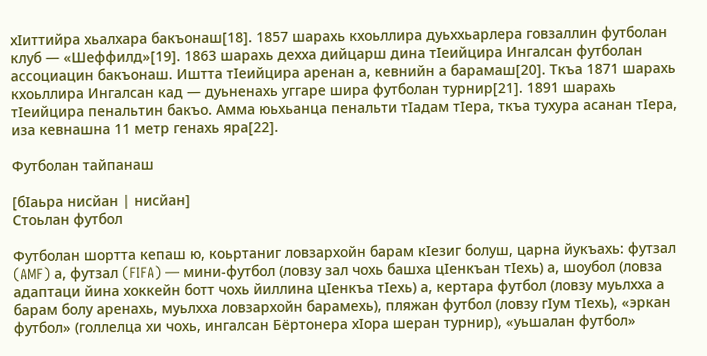хӀиттийра хьалхара бакъонаш[18]. 1857 шарахь кхоьллира дуьххьарлера говзаллин футболан клуб — «Шеффилд»[19]. 1863 шарахь дехха дийцарш дина тӀеийцира Ингалсан футболан ассоциацин бакъонаш. Иштта тӀеийцира аренан а, кевнийн а барамаш[20]. Ткъа 1871 шарахь кхоьллира Ингалсан кад — дуьненахь уггаре шира футболан турнир[21]. 1891 шарахь тӀеийцира пенальтин бакъо. Амма юьхьанца пенальти тӀадам тӀера, ткъа тухура асанан тӀера, иза кевнашна 11 метр генахь яра[22].

Футболан тайпанаш

[бӀаьра нисйан | нисйан]
Стоьлан футбол

Футболан шортта кепаш ю, коьртаниг ловзархойн барам кӀезиг болуш, царна йукъахь: футзал (AMF) а, футзал (FIFA) — мини-футбол (ловзу зал чохь башха цӀенкъан тӀехь) а, шоубол (ловза адаптаци йина хоккейн ботт чохь йиллина цӀенкъа тӀехь) а, кертара футбол (ловзу муьлхха а барам болу аренахь, муьлхха ловзархойн барамехь), пляжан футбол (ловзу гӀум тӀехь), «эркан футбол» (голлелца хи чохь, ингалсан Бёртонера хӀора шеран турнир), «уьшалан футбол»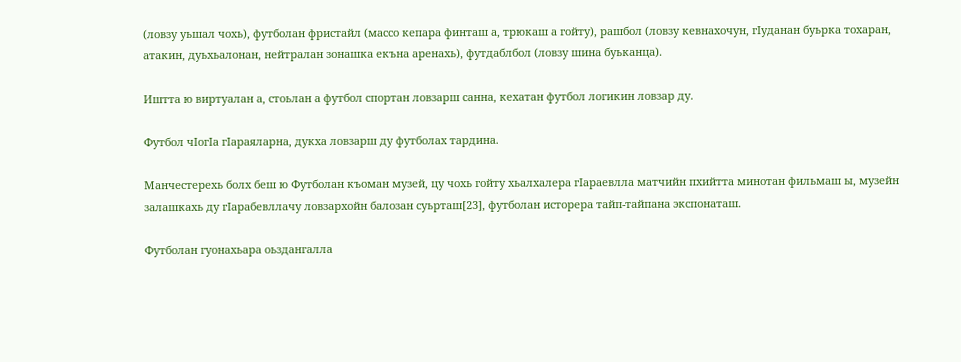(ловзу уьшал чохь), футболан фристайл (массо кепара финташ а, трюкаш а гойту), рашбол (ловзу кевнахочун, гӀуданан буьрка тохаран, атакин, дуьхьалонан, нейтралан зонашка екъна аренахь), футдаблбол (ловзу шина буьканца).

Иштта ю виртуалан а, стоьлан а футбол спортан ловзарш санна, кехатан футбол логикин ловзар ду.

Футбол чӀогӀа гӀараяларна, дукха ловзарш ду футболах тардина.

Манчестерехь болх беш ю Футболан къоман музей, цу чохь гойту хьалхалера гӀараевлла матчийн пхийтта минотан фильмаш ы, музейн залашкахь ду гӀарабевллачу ловзархойн балозан суьрташ[23], футболан исторера тайп-тайпана экспонаташ.

Футболан гуонахьара оьздангалла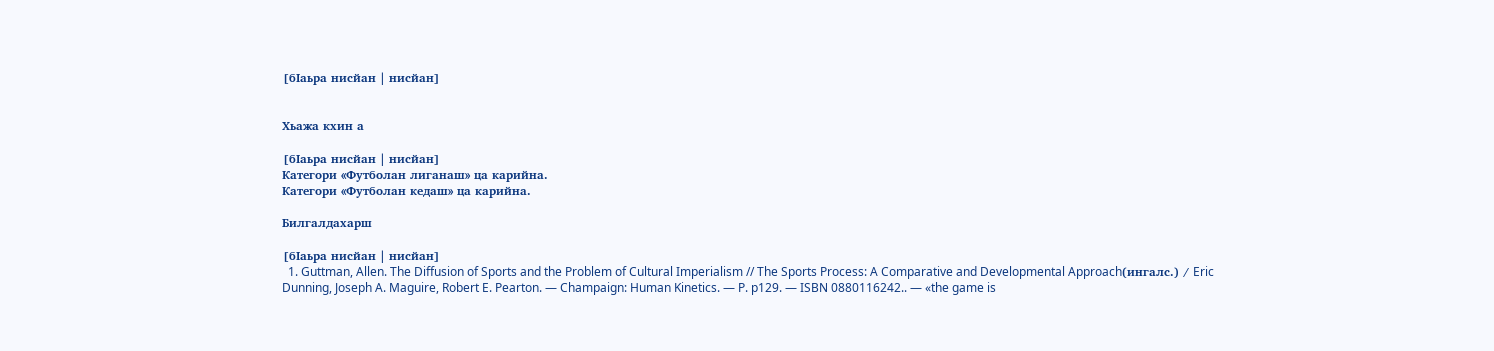[бӀаьра нисйан | нисйан]


Хьажа кхин а

[бӀаьра нисйан | нисйан]
Категори «Футболан лиганаш» ца карийна.
Категори «Футболан кедаш» ца карийна.

Билгалдахарш

[бӀаьра нисйан | нисйан]
  1. Guttman, Allen. The Diffusion of Sports and the Problem of Cultural Imperialism // The Sports Process: A Comparative and Developmental Approach(ингалс.) / Eric Dunning, Joseph A. Maguire, Robert E. Pearton. — Champaign: Human Kinetics. — P. p129. — ISBN 0880116242.. — «the game is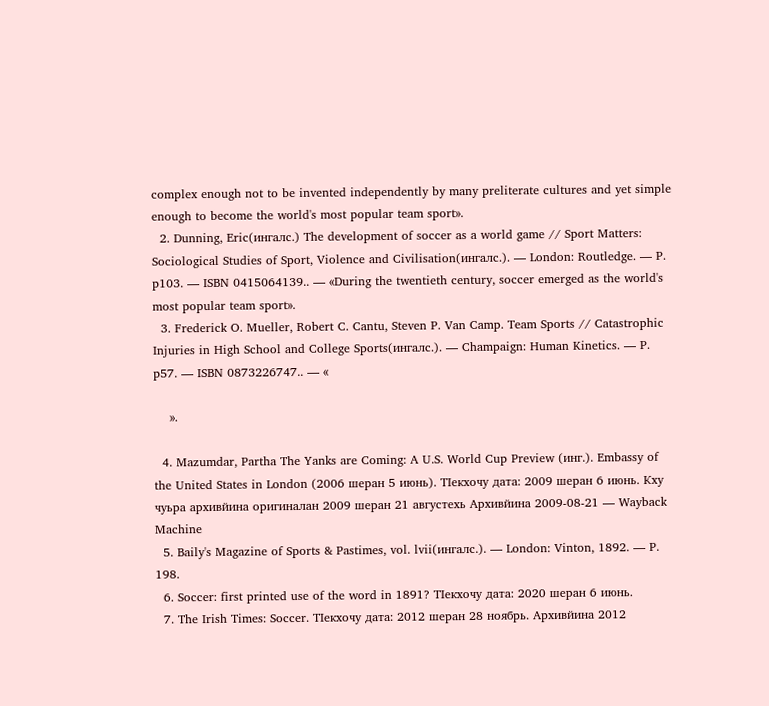complex enough not to be invented independently by many preliterate cultures and yet simple enough to become the world's most popular team sport».
  2. Dunning, Eric(ингалс.) The development of soccer as a world game // Sport Matters: Sociological Studies of Sport, Violence and Civilisation(ингалс.). — London: Routledge. — P. p103. — ISBN 0415064139.. — «During the twentieth century, soccer emerged as the world's most popular team sport».
  3. Frederick O. Mueller, Robert C. Cantu, Steven P. Van Camp. Team Sports // Catastrophic Injuries in High School and College Sports(ингалс.). — Champaign: Human Kinetics. — P. p57. — ISBN 0873226747.. — «

    ».

  4. Mazumdar, Partha The Yanks are Coming: A U.S. World Cup Preview (инг.). Embassy of the United States in London (2006 шеран 5 июнь). ТӀекхочу дата: 2009 шеран 6 июнь. Кху чуьра архивйина оригиналан 2009 шеран 21 августехь Архивйина 2009-08-21 — Wayback Machine
  5. Baily's Magazine of Sports & Pastimes, vol. lvii(ингалс.). — London: Vinton, 1892. — P. 198.
  6. Soccer: first printed use of the word in 1891? ТӀекхочу дата: 2020 шеран 6 июнь.
  7. The Irish Times: Soccer. ТӀекхочу дата: 2012 шеран 28 ноябрь. Архивйина 2012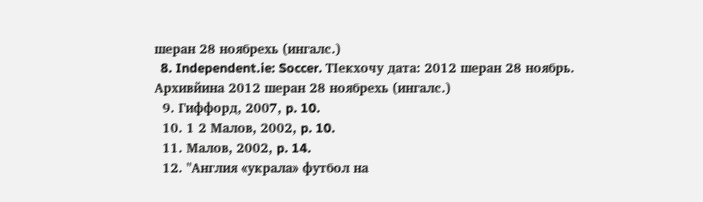шеран 28 ноябрехь (ингалс.)
  8. Independent.ie: Soccer. ТӀекхочу дата: 2012 шеран 28 ноябрь. Архивйина 2012 шеран 28 ноябрехь (ингалс.)
  9. Гиффорд, 2007, p. 10.
  10. 1 2 Малов, 2002, p. 10.
  11. Малов, 2002, p. 14.
  12. "Англия «украла» футбол на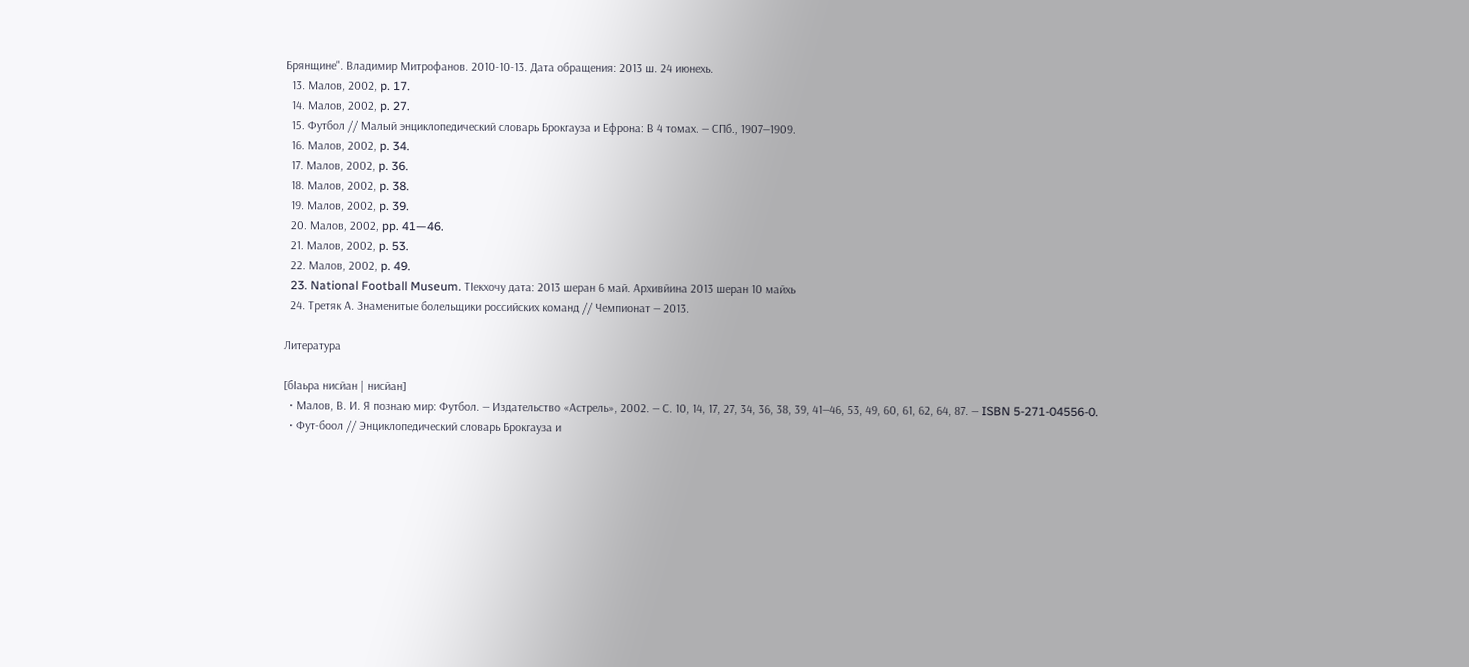Брянщине". Владимир Митрофанов. 2010-10-13. Дата обращения: 2013 ш. 24 июнехь.
  13. Малов, 2002, p. 17.
  14. Малов, 2002, p. 27.
  15. Футбол // Малый энциклопедический словарь Брокгауза и Ефрона: В 4 томах. — СПб., 1907—1909.
  16. Малов, 2002, p. 34.
  17. Малов, 2002, p. 36.
  18. Малов, 2002, p. 38.
  19. Малов, 2002, p. 39.
  20. Малов, 2002, pp. 41—46.
  21. Малов, 2002, p. 53.
  22. Малов, 2002, p. 49.
  23. National Football Museum. ТӀекхочу дата: 2013 шеран 6 май. Архивйина 2013 шеран 10 майхь
  24. Третяк А. Знаменитые болельщики российских команд // Чемпионат — 2013.

Литература

[бӀаьра нисйан | нисйан]
  • Малов, В. И. Я познаю мир: Футбол. — Издательство «Астрель», 2002. — С. 10, 14, 17, 27, 34, 36, 38, 39, 41—46, 53, 49, 60, 61, 62, 64, 87. — ISBN 5-271-04556-0.
  • Фут-боол // Энциклопедический словарь Брокгауза и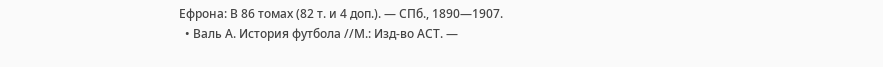Ефрона: В 86 томах (82 т. и 4 доп.). — СПб., 1890—1907.
  • Валь А. История футбола //М.: Изд-во АСТ. —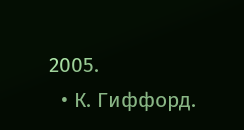2005.
  • К. Гиффорд.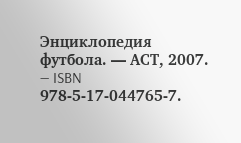Энциклопедия футбола. — АСТ, 2007. — ISBN 978-5-17-044765-7.